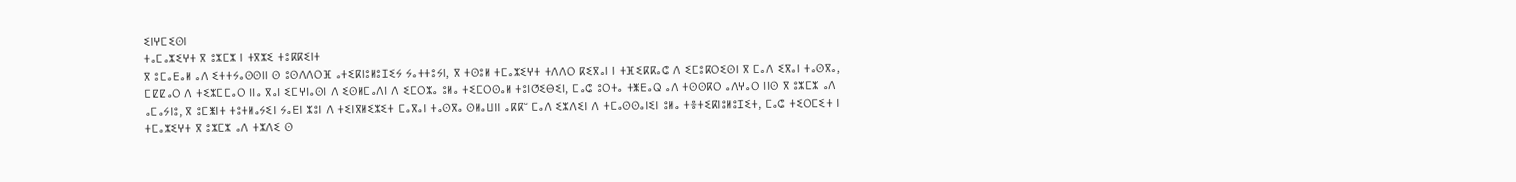ⵉⵏⵖⵎⵉⵙⵏ
ⵜⴰⵎⴰⵣⵉⵖⵜ ⴳ ⵓⵣⵎⵣ ⵏ ⵜⴳⵣⵉ ⵜⵓⴽⴽⵉⵏⵜ
ⴳ ⵓⵎⴰⴹⴰⵍ ⴰⴷ ⵉⵜⵜⵢⴰⵙⵙⵏⵏ ⵙ ⵓⵙⴷⴷⵔⴼ ⴰⵜⵉⴽⵏⵓⵍⵓⵊⵉⵢ ⵢⴰⵜⵜⵓⵢⵏ, ⴳ ⵜⵙⵓⵍ ⵜⵎⴰⵣⵉⵖⵜ ⵜⴷⴷⵔ ⴽⵉⴳⴰⵏ ⵏ ⵜⴼⵉⴽⴽⴰⵛ ⴷ ⵉⵎⵓⴽⵔⵉⵙⵏ ⴳ ⵎⴰⴷ ⵉⴳⴰⵏ ⵜⴰⵙⴳⴰ, ⵎⵇⵇⴰⵔ ⴷ ⵜⵉⵣⵎⵎⴰⵔ ⵏⵏⴰ ⴳⴰⵏ ⵉⵎⵖⵏⴰⵙⵏ ⴷ ⵉⵙⵍⵎⴰⴷⵏ ⴷ ⵉⵎⵔⵣⴰ ⵓⵍⴰ ⵜⵉⵎⵔⵙⴰⵍ ⵜⵓⵏⵚⵉⴱⵉⵏ, ⵎⴰⵛ ⵓⵔⵜⴰ ⵜⵥⴹⴰⵕ ⴰⴷ ⵜⵙⵙⴽⵔ ⴰⴷⵖⴰⵔ ⵏⵏⵙ ⴳ ⵓⵣⵎⵣ ⴰⴷ ⴰⵎⴰⵢⵏⵓ, ⴳ ⵓⵎⵥⵏⵜ ⵜⵓⵜⵍⴰⵢⵉⵏ ⵢⴰⴹⵏ ⵣⵓⵏ ⴷ ⵜⵉⵏⴳⵍⵉⵣⵉⵜ ⵎⴰⴳⴰⵏ ⵜⴰⵙⴳⴰ ⵙⵍⴰⵡⵏⵏ ⴰⴽⴽⵯ ⵎⴰⴷ ⵉⵣⴷⵉⵏ ⴷ ⵜⵎⴰⵙⵙⴰⵏⵉⵏ ⵓⵍⴰ ⵜⴻⵜⵉⴽⵏⵓⵍⵓⵊⵉⵜ, ⵎⴰⵛ ⵜⵉⵔⵎⵉⵜ ⵏ ⵜⵎⴰⵣⵉⵖⵜ ⴳ ⵓⵣⵎⵣ ⴰⴷ ⵜⵣⴷⵉ ⵙ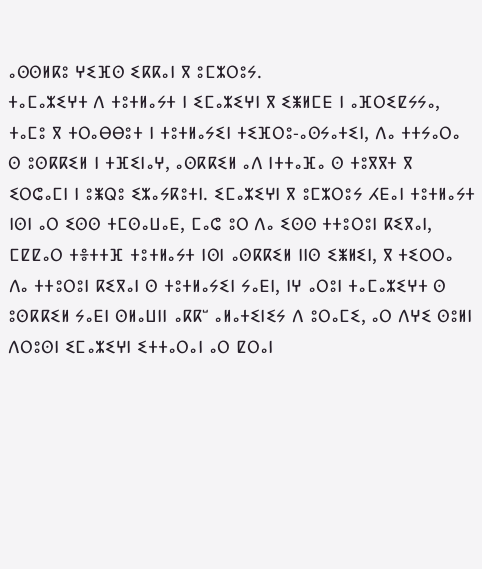ⴰⵙⵙⵍⴽⵓ ⵖⵉⴼⵙ ⵉⴽⴽⴰⵏ ⴳ ⵓⵎⵣⵔⵓⵢ.
ⵜⴰⵎⴰⵣⵉⵖⵜ ⴷ ⵜⵓⵜⵍⴰⵢⵜ ⵏ ⵉⵎⴰⵣⵉⵖⵏ ⴳ ⵉⵥⵍⵎⴹ ⵏ ⴰⴼⵔⵉⵇⵢⵢⴰ, ⵜⴰⵎⵓ ⴳ ⵜⵔⴰⴱⴱⵓⵜ ⵏ ⵜⵓⵜⵍⴰⵢⵉⵏ ⵜⵉⴼⵔⵓ-ⴰⵙⵢⴰⵜⵉⵏ, ⴷⴰ ⵜⵜⵢⴰⵔⴰ ⵙ ⵓⵙⴽⴽⵉⵍ ⵏ ⵜⴼⵉⵏⴰⵖ, ⴰⵙⴽⴽⵉⵍ ⴰⴷ ⵏⵜⵜⴰⴼⴰ ⵙ ⵜⵓⴳⴳⵜ ⴳ ⵉⵔⵛⴰⵎⵏ ⵏ ⵓⵥⵕⵓ ⵉⵣⴰⵢⴽⵓⵜⵏ. ⵉⵎⴰⵣⵉⵖⵏ ⴳ ⵓⵎⵣⵔⵓⵢ ⵃⴹⴰⵏ ⵜⵓⵜⵍⴰⵢⵜ ⵏⵙⵏ ⴰⵔ ⵉⵙⵙ ⵜⵎⵙⴰⵡⴰⴹ, ⵎⴰⵛ ⵓⵔ ⴷⴰ ⵉⵙⵙ ⵜⵜⵓⵔⵓⵏ ⴽⵉⴳⴰⵏ, ⵎⵇⵇⴰⵔ ⵜⴻⵜⵜⴼ ⵜⵓⵜⵍⴰⵢⵜ ⵏⵙⵏ ⴰⵙⴽⴽⵉⵍ ⵏⵏⵙ ⵉⵥⵍⵉⵏ, ⴳ ⵜⵉⵔⵔⴰ ⴷⴰ ⵜⵜⵓⵔⵓⵏ ⴽⵉⴳⴰⵏ ⵙ ⵜⵓⵜⵍⴰⵢⵉⵏ ⵢⴰⴹⵏ, ⵏⵖ ⴰⵔⵓⵏ ⵜⴰⵎⴰⵣⵉⵖⵜ ⵙ ⵓⵙⴽⴽⵉⵍ ⵢⴰⴹⵏ ⵙⵍⴰⵡⵏⵏ ⴰⴽⴽⵯ ⴰⵍⴰⵜⵉⵏⵉⵢ ⴷ ⵓⵔⴰⵎⵉ, ⴰⵔ ⴷⵖⵉ ⵙⵓⵍⵏ ⴷⵔⵓⵙⵏ ⵉⵎⴰⵣⵉⵖⵏ ⵉⵜⵜⴰⵔⴰⵏ ⴰⵔ ⵇⵔⴰⵏ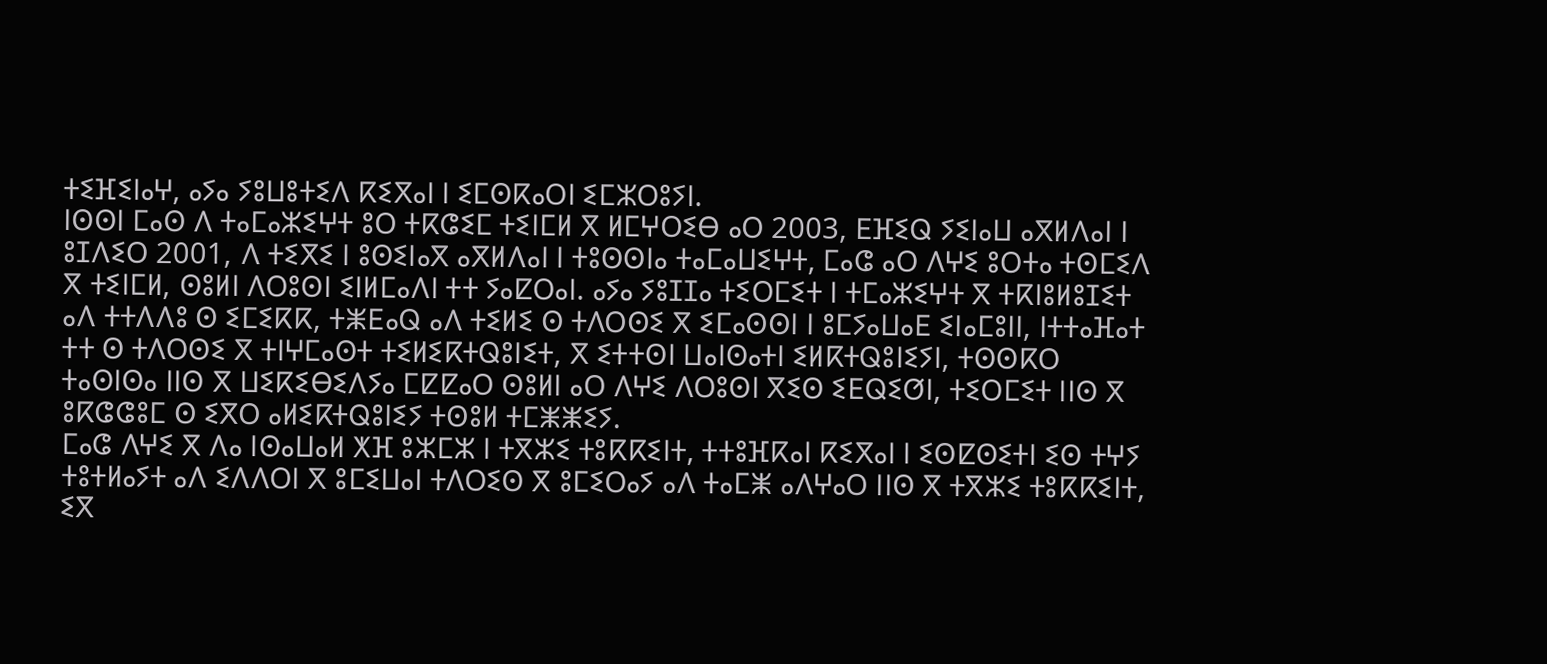ⵜⵉⴼⵉⵏⴰⵖ, ⴰⵢⴰ ⵢⵓⵡⵓⵜⵉⴷ ⴽⵉⴳⴰⵏ ⵏ ⵉⵎⵙⴽⴰⵔⵏ ⵉⵎⵣⵔⵓⵢⵏ.
ⵏⵙⵙⵏ ⵎⴰⵙ ⴷ ⵜⴰⵎⴰⵣⵉⵖⵜ ⵓⵔ ⵜⴽⵛⵉⵎ ⵜⵉⵏⵎⵍ ⴳ ⵍⵎⵖⵔⵉⴱ ⴰⵔ 2003, ⴹⴼⵉⵕ ⵢⵉⵏⴰⵡ ⴰⴳⵍⴷⴰⵏ ⵏ ⵓⵊⴷⵉⵔ 2001, ⴷ ⵜⵉⴳⵉ ⵏ ⵓⵙⵉⵏⴰⴳ ⴰⴳⵍⴷⴰⵏ ⵏ ⵜⵓⵙⵙⵏⴰ ⵜⴰⵎⴰⵡⵉⵖⵜ, ⵎⴰⵛ ⴰⵔ ⴷⵖⵉ ⵓⵔⵜⴰ ⵜⵙⵎⵉⴷ ⴳ ⵜⵉⵏⵎⵍ, ⵙⵓⵍⵏ ⴷⵔⵓⵙⵏ ⵉⵏⵍⵎⴰⴷⵏ ⵜⵜ ⵢⴰⵇⵔⴰⵏ. ⴰⵢⴰ ⵢⵓⵊⵊⴰ ⵜⵉⵔⵎⵉⵜ ⵏ ⵜⵎⴰⵣⵉⵖⵜ ⴳ ⵜⴽⵏⵓⵍⵓⵊⵉⵜ ⴰⴷ ⵜⵜⴷⴷⵓ ⵙ ⵉⵎⵉⴽⴽ, ⵜⵥⴹⴰⵕ ⴰⴷ ⵜⵉⵍⵉ ⵙ ⵜⴷⵔⵙⵉ ⴳ ⵉⵎⴰⵙⵙⵏ ⵏ ⵓⵎⵢⴰⵡⴰⴹ ⵉⵏⴰⵎⵓⵏⵏ, ⵏⵜⵜⴰⴼⴰⵜ ⵜⵜ ⵙ ⵜⴷⵔⵙⵉ ⴳ ⵜⵏⵖⵎⴰⵙⵜ ⵜⵉⵍⵉⴽⵜⵕⵓⵏⵉⵜ, ⴳ ⵉⵜⵜⵙⵏ ⵡⴰⵏⵙⴰⵜⵏ ⵉⵍⴽⵜⵕⵓⵏⵉⵢⵏ, ⵜⵙⵙⴽⵔ ⵜⴰⵙⵏⵙⴰ ⵏⵏⵙ ⴳ ⵡⵉⴽⵉⴱⵉⴷⵢⴰ ⵎⵇⵇⴰⵔ ⵙⵓⵍⵏ ⴰⵔ ⴷⵖⵉ ⴷⵔⵓⵙⵏ ⴳⵉⵙ ⵉⴹⵕⵉⵚⵏ, ⵜⵉⵔⵎⵉⵜ ⵏⵏⵙ ⴳ ⵓⴽⵛⵛⵓⵎ ⵙ ⵉⴳⵔ ⴰⵍⵉⴽⵜⵕⵓⵏⵉⵢ ⵜⵙⵓⵍ ⵜⵎⵥⵥⵉⵢ.
ⵎⴰⵛ ⴷⵖⵉ ⴳ ⴷⴰ ⵏⵙⴰⵡⴰⵍ ⵅⴼ ⵓⵣⵎⵣ ⵏ ⵜⴳⵣⵉ ⵜⵓⴽⴽⵉⵏⵜ, ⵜⵜⵓⴼⴽⴰⵏ ⴽⵉⴳⴰⵏ ⵏ ⵉⵙⵇⵙⵉⵜⵏ ⵉⵙ ⵜⵖⵢ ⵜⵓⵜⵍⴰⵢⵜ ⴰⴷ ⵉⴷⴷⵔⵏ ⴳ ⵓⵎⵉⵡⴰⵏ ⵜⴷⵔⵉⵙ ⴳ ⵓⵎⵉⵔⴰⵢ ⴰⴷ ⵜⴰⵎⵥ ⴰⴷⵖⴰⵔ ⵏⵏⵙ ⴳ ⵜⴳⵣⵉ ⵜⵓⴽⴽⵉⵏⵜ, ⵉⴳ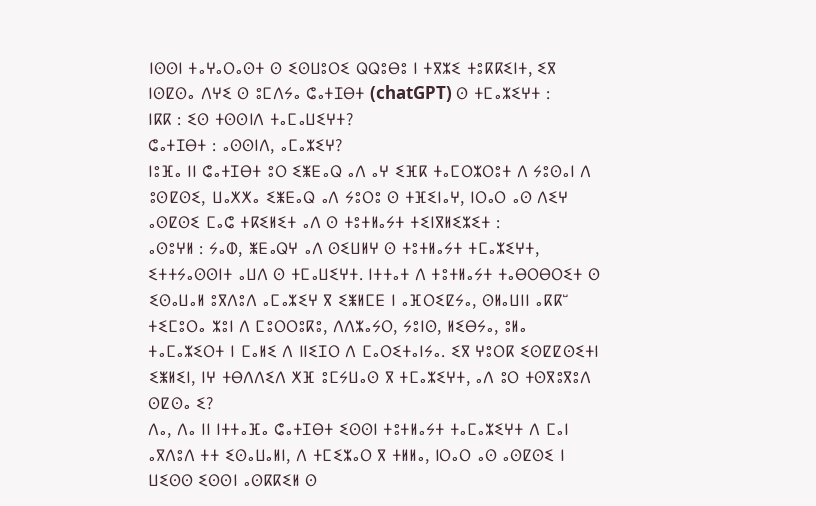ⵏⵙⵙⵏ ⵜⴰⵖⴰⵔⴰⵙⵜ ⵙ ⵉⵙⵡⵓⵔⵉ ⵕⵕⵓⴱⵓ ⵏ ⵜⴳⵣⵉ ⵜⵓⴽⴽⵉⵏⵜ, ⵉⴳ ⵏⵙⵇⵙⴰ ⴷⵖⵉ ⵙ ⵓⵎⴷⵢⴰ ⵛⴰⵜⵊⴱⵜ (chatGPT) ⵙ ⵜⵎⴰⵣⵉⵖⵜ :
ⵏⴽⴽ : ⵉⵙ ⵜⵙⵙⵏⴷ ⵜⴰⵎⴰⵡⵉⵖⵜ?
ⵛⴰⵜⵊⴱⵜ : ⴰⵙⵙⵏⴷ, ⴰⵎⴰⵣⵉⵖ?
ⵏⵓⴼⴰ ⵏⵏ ⵛⴰⵜⵊⴱⵜ ⵓⵔ ⵉⵥⴹⴰⵕ ⴰⴷ ⴰⵖ ⵉⴼⴽ ⵜⴰⵎⵔⵣⵔⵓⵜ ⴷ ⵢⵓⵙⴰⵏ ⴷ ⵓⵙⵇⵙⵉ, ⵡⴰⵅⵅⴰ ⵉⵥⴹⴰⵕ ⴰⴷ ⵢⵓⵔⵓ ⵙ ⵜⴼⵉⵏⴰⵖ, ⵏⵔⴰⵔ ⴰⵙ ⴷⵉⵖ ⴰⵙⵇⵙⵉ ⵎⴰⵛ ⵜⴽⵉⵍⵉⵜ ⴰⴷ ⵙ ⵜⵓⵜⵍⴰⵢⵜ ⵜⵉⵏⴳⵍⵉⵣⵉⵜ :
ⴰⵙⵓⵖⵍ : ⵢⴰⵀ, ⵥⴹⴰⵕⵖ ⴰⴷ ⵙⵉⵡⵍⵖ ⵙ ⵜⵓⵜⵍⴰⵢⵜ ⵜⵎⴰⵣⵉⵖⵜ, ⵉⵜⵜⵢⴰⵙⵙⵏⵜ ⴰⵡⴷ ⵙ ⵜⵎⴰⵡⵉⵖⵜ. ⵏⵜⵜⴰⵜ ⴷ ⵜⵓⵜⵍⴰⵢⵜ ⵜⴰⴱⵔⴱⵔⵉⵜ ⵙ ⵉⵙⴰⵡⴰⵍ ⵓⴳⴷⵓⴷ ⴰⵎⴰⵣⵉⵖ ⴳ ⵉⵥⵍⵎⴹ ⵏ ⴰⴼⵔⵉⵇⵢⴰ, ⵙⵍⴰⵡⵏⵏ ⴰⴽⴽⵯ ⵜⵉⵎⵓⵔⴰ ⵣⵓⵏ ⴷ ⵎⵓⵔⵔⵓⴽⵓ, ⴷⴷⵣⴰⵢⵔ, ⵢⵓⵏⵙ, ⵍⵉⴱⵢⴰ, ⵓⵍⴰ ⵜⴰⵎⴰⵣⵉⵔⵜ ⵏ ⵎⴰⵍⵉ ⴷ ⵏⵏⵉⵊⵔ ⴷ ⵎⴰⵔⵉⵜⴰⵏⵢⴰ. ⵉⴳ ⵖⵓⵔⴽ ⵉⵙⵇⵇⵙⵉⵜⵏ
ⵉⵥⵍⵉⵏ, ⵏⵖ ⵜⴱⴷⴷⵉⴷ ⵅⴼ ⵓⵎⵢⵡⴰⵙ ⴳ ⵜⵎⴰⵣⵉⵖⵜ, ⴰⴷ ⵓⵔ ⵜⵙⴳⵓⴳⵓⴷ ⵙⵇⵙⴰ ⵉ?
ⴷⴰ, ⴷⴰ ⵏⵏ ⵏⵜⵜⴰⴼⴰ ⵛⴰⵜⵊⴱⵜ ⵉⵙⵙⵏ ⵜⵓⵜⵍⴰⵢⵜ ⵜⴰⵎⴰⵣⵉⵖⵜ ⴷ ⵎⴰⵏ ⴰⴳⴷⵓⴷ ⵜⵜ ⵉⵙⴰⵡⴰⵍⵏ, ⴷ ⵜⵎⵉⵣⴰⵔ ⴳ ⵜⵍⵍⴰ, ⵏⵔⴰⵔ ⴰⵙ ⴰⵙⵇⵙⵉ ⵏ ⵡⵉⵙⵙ ⵉⵙⵙⵏ ⴰⵙⴽⴽⵉⵍ ⵙ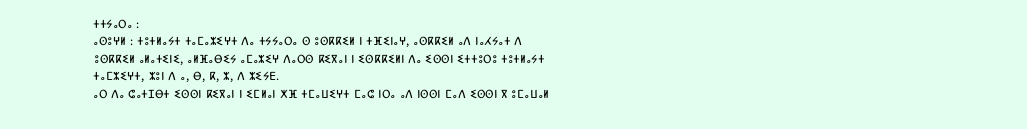ⵜⵜⵢⴰⵔⴰ :
ⴰⵙⵓⵖⵍ : ⵜⵓⵜⵍⴰⵢⵜ ⵜⴰⵎⴰⵣⵉⵖⵜ ⴷⴰ ⵜⵢⵢⴰⵔⴰ ⵙ ⵓⵙⴽⴽⵉⵍ ⵏ ⵜⴼⵉⵏⴰⵖ, ⴰⵙⴽⴽⵉⵍ ⴰⴷ ⵏⴰⵃⵢⴰⵜ ⴷ ⵓⵙⴽⴽⵉⵍ ⴰⵍⴰⵜⵉⵏⵉ, ⴰⵍⴼⴰⴱⵉⵢ ⴰⵎⴰⵣⵉⵖ ⴷⴰⵔⵙ ⴽⵉⴳⴰⵏ ⵏ ⵉⵙⴽⴽⵉⵍⵏ ⴷⴰ ⵉⵙⵙⵏ ⵉⵜⵜⵓⵔⵓ ⵜⵓⵜⵍⴰⵢⵜ ⵜⴰⵎⵣⵉⵖⵜ, ⵣⵓⵏ ⴷ ⴰ, ⴱ, ⴽ, ⵣ, ⴷ ⵣⵉⵢⴹ.
ⴰⵔ ⴷⴰ ⵛⴰⵜⵊⴱⵜ ⵉⵙⵙⵏ ⴽⵉⴳⴰⵏ ⵏ ⵉⵎⵍⴰⵏ ⵅⴼ ⵜⵎⴰⵡⵉⵖⵜ ⵎⴰⵛ ⵏⵔⴰ ⴰⴷ ⵏⵙⵙⵏ ⵎⴰⴷ ⵉⵙⵙⵏ ⴳ ⵓⵎⴰⵡⴰⵍ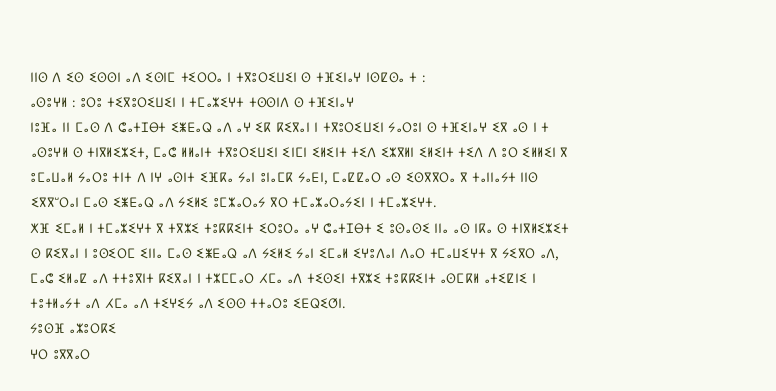ⵏⵏⵙ ⴷ ⵉⵙ ⵉⵙⵙⵏ ⴰⴷ ⵉⵙⵏⵎ ⵜⵉⵔⵔⴰ ⵏ ⵜⴳⵓⵔⵉⵡⵉⵏ ⵙ ⵜⴼⵉⵏⴰⵖ ⵏⵙⵇⵙⴰ ⵜ :
ⴰⵙⵓⵖⵍ : ⵓⵔⵓ ⵜⵉⴳⵓⵔⵉⵡⵉⵏ ⵏ ⵜⵎⴰⵣⵉⵖⵜ ⵜⵙⵙⵏⴷ ⵙ ⵜⴼⵉⵏⴰⵖ
ⵏⵓⴼⴰ ⵏⵏ ⵎⴰⵙ ⴷ ⵛⴰⵜⵊⴱⵜ ⵉⵥⴹⴰⵕ ⴰⴷ ⴰⵖ ⵉⴽ ⴽⵉⴳⴰⵏ ⵏ ⵜⴳⵓⵔⵉⵡⵉⵏ ⵢⴰⵔⵓⵏ ⵙ ⵜⴼⵉⵏⴰⵖ ⵉⴳ ⴰⵙ ⵏ ⵜ ⴰⵙⵓⵖⵍ ⵙ ⵜⵏⴳⵍⵉⵣⵉⵜ, ⵎⴰⵛ ⵍⵍⴰⵏⵜ ⵜⴳⵓⵔⵉⵡⵉⵏ ⵉⵏⵎⵏ ⵉⵍⵉⵏⵜ ⵜⵉⴷ ⵉⵣⴳⵍⵏ ⵉⵍⵉⵏⵜ ⵜⵉⴷ ⴷ ⵓⵔ ⵉⵍⵍⵉⵏ ⴳ ⵓⵎⴰⵡⴰⵍ ⵢⴰⵔⵓ ⵜⵏⵜ ⴷ ⵏⵖ ⴰⵙⵏⵜ ⵉⴼⴽⴰ ⵢⴰⵏ ⵓⵏⴰⵎⴽ ⵢⴰⴹⵏ, ⵎⴰⵇⵇⴰⵔ ⴰⵙ ⵉⵙⴳⴳⵔⴰ ⴳ ⵜⴰⵏⵏⴰⵢⵜ ⵏⵏⵙ ⵉⴳⴳⵯⵔⴰⵏ ⵎⴰⵙ ⵉⵥⴹⴰⵕ ⴰⴷ ⵢⵉⵍⵉ ⵓⵎⵣⴰⵔⴰⵢ ⴳⵔ ⵜⵎⴰⵣⴰⵔⴰⵢⵉⵏ ⵏ ⵜⵎⴰⵣⵉⵖⵜ.
ⵅⴼ ⵉⵎⴰⵍ ⵏ ⵜⵎⴰⵣⵉⵖⵜ ⴳ ⵜⴳⵣⵉ ⵜⵓⴽⴽⵉⵏⵜ ⵉⵔⵓⵔⴰ ⴰⵖ ⵛⴰⵜⵊⴱⵜ ⵉ ⵓⵙⴰⵙⵉ ⵏⵏⴰ ⴰⵙ ⵏⴽⴰ ⵙ ⵜⵏⴳⵍⵉⵣⵉⵜ ⵙ ⴽⵉⴳⴰⵏ ⵏ ⵓⵙⵉⵔⵎ ⵉⵏⵏⴰ ⵎⴰⵙ ⵉⵥⴹⴰⵕ ⴰⴷ ⵢⵉⵍⵉ ⵢⴰⵏ ⵉⵎⴰⵍ ⵉⵖⵓⴷⴰⵏ ⴷⴰⵔ ⵜⵎⴰⵡⵉⵖⵜ ⴳ ⵢⵉⴳⵔ ⴰⴷ, ⵎⴰⵛ ⵉⵍⴰⵇ ⴰⴷ ⵜⵜⵓⴳⵏⵜ ⴽⵉⴳⴰⵏ ⵏ ⵜⵣⵎⵎⴰⵔ ⵃⵎⴰ ⴰⴷ ⵜⵉⵙⵉⵏ ⵜⴳⵣⵉ ⵜⵓⴽⴽⵉⵏⵜ ⴰⵙⵎⴽⵍ ⴰⵜⵉⵇⵏⵉ ⵏ ⵜⵓⵜⵍⴰⵢⵜ ⴰⴷ ⵃⵎⴰ ⴰⴷ ⵜⵉⵖⵉⵢ ⴰⴷ ⵉⵙⵙ ⵜⵜⴰⵔⵓ ⵉⴹⵕⵉⵚⵏ.
ⵢⵓⵙⴼ ⴰⵣⵓⵔⴽⵉ
ⵖⵔ ⵓⴳⴳⴰⵔ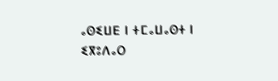ⴰⵙⵉⵡⴹ ⵏ ⵜⵎⴰⵡⴰⵙⵜ ⵏ ⵉⴳⵓⴷⴰⵔ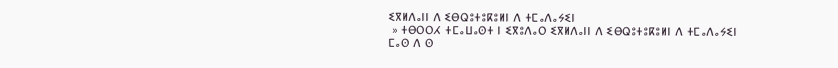ⵉⴳⵍⴷⴰⵏⵏ ⴷ ⵉⴱⵕⵓⵜⵓⴽⵓⵍⵏ ⴷ ⵜⵎⴰⴷⴰⵢⵉⵏ
 » ⵜⴱⵔⵔⵃ ⵜⵎⴰⵡⴰⵙⵜ ⵏ ⵉⴳⵓⴷⴰⵔ ⵉⴳⵍⴷⴰⵏⵏ ⴷ ⵉⴱⵕⵓⵜⵓⴽⵓⵍⵏ ⴷ ⵜⵎⴰⴷⴰⵢⵉⵏ ⵎⴰⵙ ⴷ ⵙ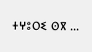ⵜⵖⵓⵔⵉ ⵙⴳ ...